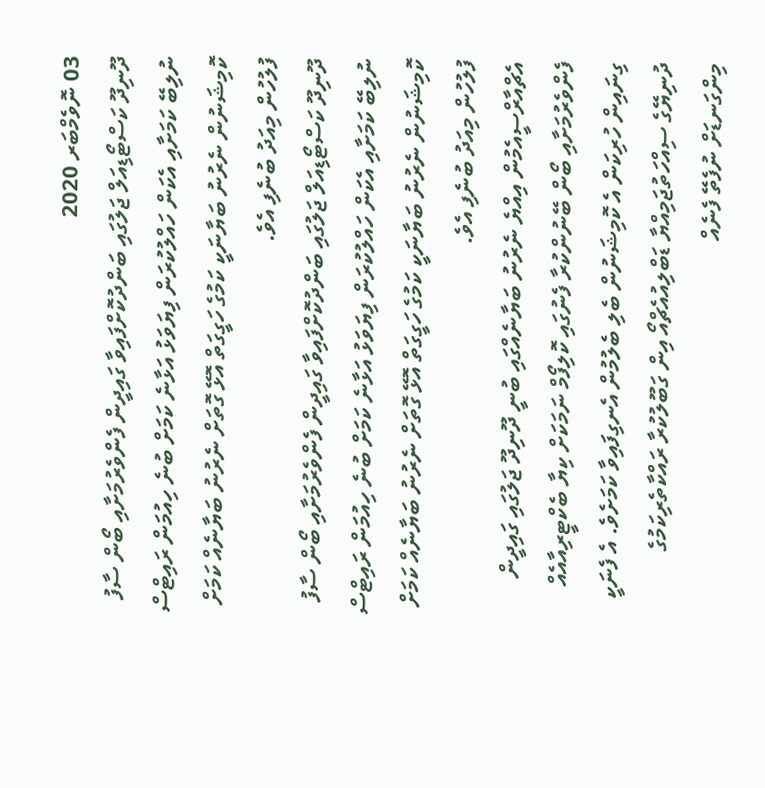03 ނޮވެމްބަރ 2020
ދޫނިދޫ ކަސްޓޯޑިއަލް ޖަލުގައި ބަންދުކޮށްފައިވާ ގައިދީން ފެންވެރުމަށާއި ބޯން ސާފު ނުލިބޭ ކަމަށާއި އެކަން ހައްލުކުރަން ފިޔަވަޅު އަޅާނެ ކަމަށް ބުނެ ހިއުމަން ރައިޓްސް ކޮމިޝަނުން ނެރުނު ބަޔާނަކީ ކަމުގެ ހަގީގަތް އޮޅޭ ގޮތަށް ނެރުނު ބަޔާނެއް ކަމަށް ފުލުހުން މިއަދު ބުނެފި އެވެ.
ދޫނިދޫ ކަސްޓޯޑިއަލް ޖަލުގައި ބަންދުކޮށްފައިވާ ގައިދީން ފެންވެރުމަށާއި ބޯން ސާފު ނުލިބޭ ކަމަށާއި އެކަން ހައްލުކުރަން ފިޔަވަޅު އަޅާނެ ކަމަށް ބުނެ ހިއުމަން ރައިޓްސް ކޮމިޝަނުން ނެރުނު ބަޔާނަކީ ކަމުގެ ހަގީގަތް އޮޅޭ ގޮތަށް ނެރުނު ބަޔާނެއް ކަމަށް ފުލުހުން މިއަދު ބުނެފި އެވެ.
އެޗްއާރްސީއެމުން އިއްޔެ ނެރުނު ބަޔާނެއްގައި ބުނީ ދޫނިދޫ ޖަލުގައި ގައިދީން ފެންވެރުމަށާއި ބޯން ބޭނުންކުރާ ފެނުގައި ކޮލިފޯމް ނަމަކަށް ކިޔާ ބެކްޓީރިއާއެއް ގިނައިން ހުރިކަން އެ ކޮމިޝަނުން ބެލި ބެލުމުން އެނގިފައިވާ ކަމަށެވެ. އެ ފެނަކީ ދުނިޔޭގެ ސިއްހަތުޖަމިއްޔާ ޑަބްލިއުއެޗްއޯ އިން ގަބޫލުކުރާ ރައްކާތެރިކަމުގެ މިންގަނޑަށް ނުފެތޭ ފެނެއް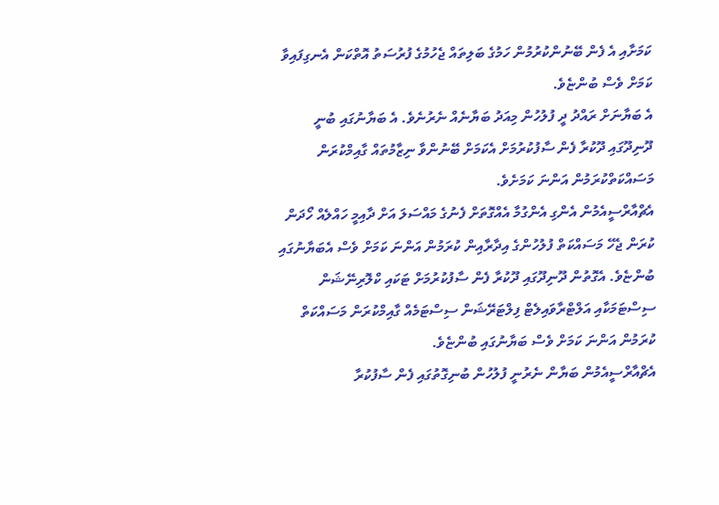ކަމަށާއި އެ ފެން ބޭނުންކުރުމުން ހަމުގެ ބަލިތައް ޖެހުމުގެ ފުރުސަތު އޮތްކަން އެނގިފައިވާ ކަމަށް ވެސް ބުންޏެވެ.
އެ ބަޔާނަށް ރައްދު ދީ ފުލުހުން މިއަދު ބަޔާނެއް ނެރުނެވެ. އެ ބަޔާނުގައި ބުނީ ދޫނިދޫގައި ދޫކުރާ ފެން ސާފުކުރުމަށް އެކަމަށް ބޭނުންވާ ނިޒާމުތައް ގާއިމްކުރަން މަސައްކަތްކުރަމުން އަންނަ ކަމަށެވެ.
އެޗްއާރްސީއެމުން އެންގި އެންގުމާ އެއްގޮތަށް ފެނުގެ މައްސަލަ އަށް ދާއިމީ ހައްލެއް ހޯދަން ކުރަން ޖެހޭ މަސައްކަތް ފުލުހުންގެ އިދާރާއިން ކުރަމުން އަންނަ ކަމަށް ވެސް އެބަޔާނުގައި ބުންޏެވެ. އެގޮތުން ދޫނިދޫގައި ދޫކުރާ ފެން ސާފުކުރުމަށް ޓަކައި ކްލޮރިނޭޝަން ސިސްޓަމަކާއި އަލްޓްރާވައިލެޓް ފިލްޓަރޭޝަން ސިސްޓަމެއް ގާއިމްކުރަން މަސައްކަތް ކުރަމުން އަންނަ ކަމަށް ވެސް ބަޔާނުގައި ބުންޏެވެ.
އެޗްއާރްސީއެމުން ބަޔާން ނެރުނީ ފުލުހުން ބުނިގޮތުގައި ފެން ސާފުކުރާ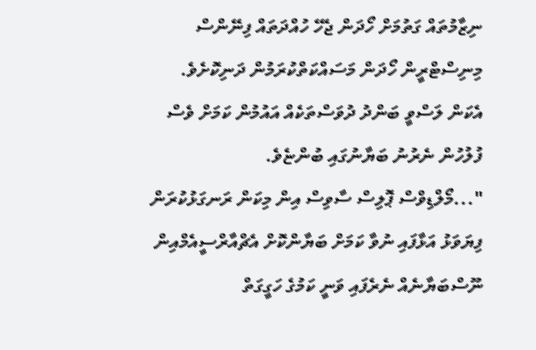ނިޒާމުތައް ގަތުމަށް ހޯދަން ޖެހޭ ހުއްދަތައް ފިނޭންސް މިނިސްޓްރީން ހޯދަން މަސައްކަތްކުރަމުން ދަނިކޮށެވެ. އެކަން ލަސްވީ ބަންދު ދުވަސްތަކެއް އައުމުން ކަމަށް ވެސް ފުލުހުން ނެރުނު ބަޔާނުގައި ބުންޏެވެ.
"...މޯލްޑިވްސް ޕޮލިސް ސާވިސް އިން މިކަން ރަނގަޅުކުރަން ފިޔަވަޅު އަޅާފައި ނުވާ ކަމަށް ބަޔާންކޮށް އެޗްއާރްސީއެމްއިން ނޫސްބަޔާނެއް ނެރެފައި ވަނީ ކަމުގެ ހަގީގަތް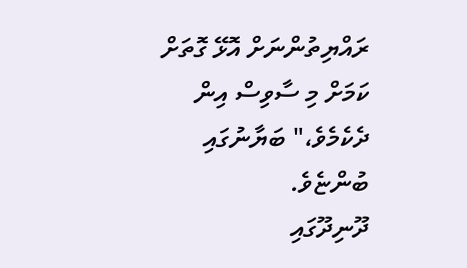ރައްޔިތުންނަށް އޮޅޭ ގޮތަށް ކަމަށް މި ސާވިސް އިން ދެކެމެވެ،" ބަޔާނުގައި ބުންޏެވެ.
ދޫނިދޫގައި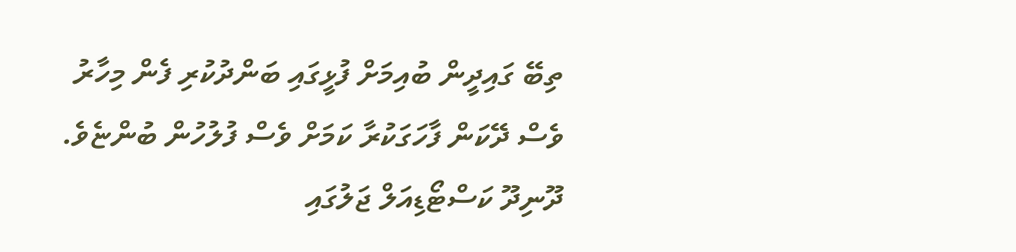ތިބޭ ގައިދީން ބުއިމަށް ފުޅީގައި ބަންދުކުރި ފެން މިހާރު ވެސް ދޭކަން ފާހަގަކުރާ ކަމަށް ވެސް ފުލުހުން ބުންޏެވެ.
ދޫނިދޫ ކަސްޓޯޑިއަލް ޖަލުގައި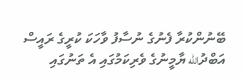ބޭނުންކުރާ ފެނުގެ ނުސާފު ވާހަކަ ކުރީގެ ރައީސް އަބްދުالله ޔާމީނުގެ ވެރިކަމުގައި އެ ތަނުގައި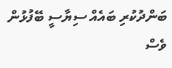ބަންދުކުރި ބައެއް ސިޔާސީ ބޭފުޅުން ވެސް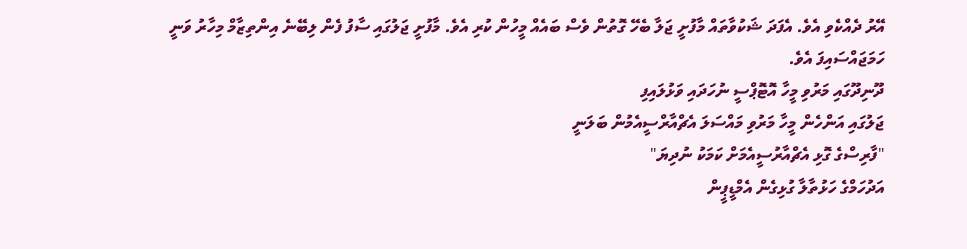އޭރު ދެއްކެވި އެވެ. އެފަދަ ޝަކުވާތައް މާފުށީ ޖަލާ ބެހޭ ގޮތުން ވެސް ބައެއް މީހުން ކުރި އެވެ. މާފުށީ ޖަލުގައި ސާފު ފެން ލިބޭނެ އިންތިޒާމް މިހާރު ވަނީ ހަމަޖައްސައިފަ އެވެ.
ދޫނިދޫގައި މަރުވި މީހާ އޮޓޮޕްސީ ނުހަދައި ވަޅުލައިފި
ޖަލުގައި އަންހެން މީހާ މަރުވި މައްސަލަ އެޗްއާރްސީއެމުން ބަލަނީ
"ފާރިސްގެ ގޮޅި އެޗްއާރުސީއެމަށް ކަމަކު ނުދިޔަ"
އަދުހަމްގެ ހަޅުތާލާ ގުޅިގެން އެމްޑީޕީން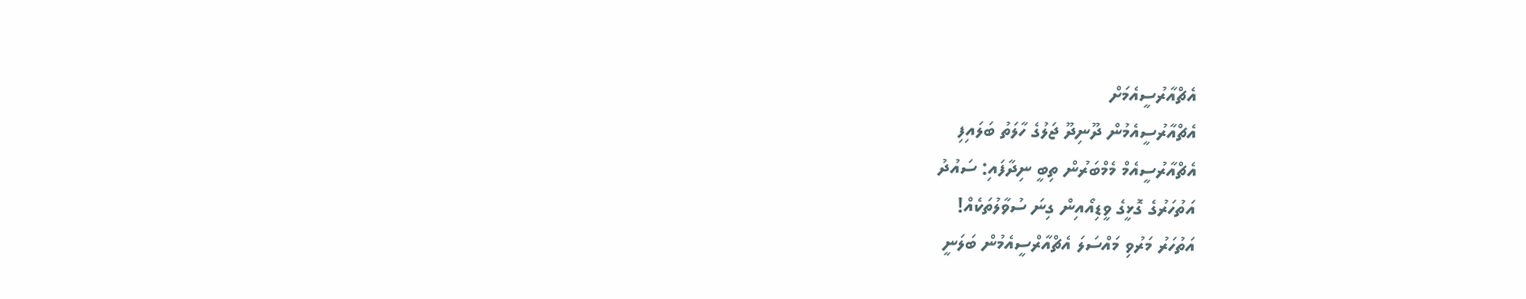އެޗްއާރުސީއެމަށް
އެޗްއާރުސީއެމުން ދޫނިދޫ ޖަލުގެ ހާލަތު ބަލައިފި
އެޗްއާރުސީއެމް މެމްބަރުން ތިބީ ނިދާފައި: ސައުދު
އަތުހަރުގެ ގޮޅީގެ ވީޑިއޯއިން ގިނަ ސުވާލުތަކެއް!
އަތުހަރު މަރުވި މައްސަލަ އެޗްއާރްސީއެމުން ބަލަނީ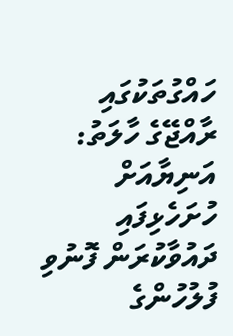ހައްގުތަކުގައި ރާއްޖޭގެ ހާލަތު: އަނިޔާއަށް ހުށަހެޅިފައި
ދައުވާކުރަން ފޮނުވި ފުލުހުންގެ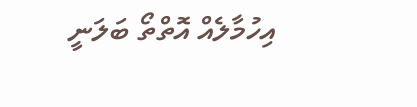އިހުމާލެއް އޮތްތޯ ބަލަނީ